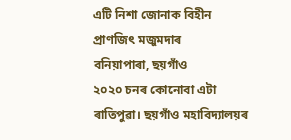এটি নিশা জোনাক বিহীন
প্ৰাণজিৎ মজুমদাৰ
বনিয়াপাৰা, ছয়গাঁও
২০২০ চনৰ কোনোবা এটা ৰাতিপুৱা। ছয়গাঁও মহাবিদ্যালয়ৰ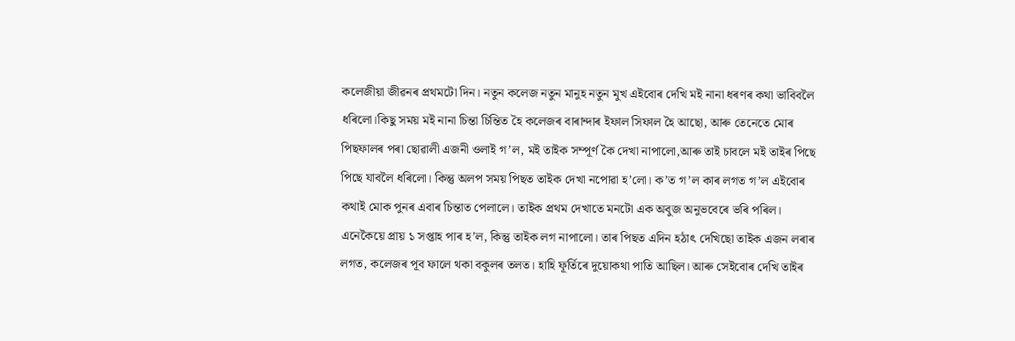কলেজীয়া জীৱনৰ প্ৰথমটো দিন। নতুন কলেজ নতুন মানুহ নতুন মুখ এইবোৰ দেখি মই নানা ধৰণৰ কথা ভাবিবলৈ ধৰিলো।কিছু সময় মই নানা চিন্তা চিন্তিত হৈ কলেজৰ বাৰান্দাৰ ইফাল সিফাল হৈ আছো, আৰু তেনেতে মোৰ পিছফালৰ পৰা ছোৱালী এজনী ওলাই গ’ল, মই তাইক সম্পূৰ্ণ কৈ দেখা নাপালো,আৰু তাই চাবলে মই তাইৰ পিছে পিছে যাবলৈ ধৰিলো। কিন্তু অলপ সময় পিছত তাইক দেখা নপোৱা হ’লো। ক’ত গ’ল কাৰ লগত গ’ল এইবোৰ কথাই মোক পুনৰ এবাৰ চিন্তাত পেলালে। তাইক প্ৰথম দেখাতে মনটো এক অবুজ অনুভবেৰে ভৰি পৰিল। এনেকৈয়ে প্ৰায় ১ সপ্তাহ পাৰ হ’ল, কিন্তু তাইক লগ নাপালো। তাৰ পিছত এদিন হঠাৎ দেখিছো তাইক এজন লৰাৰ লগত, কলেজৰ পূব ফালে থকা বকুলৰ তলত। হাহি ফূৰ্তিৰে দুয়োকথা পাতি আছিল। আৰু সেইবোৰ দেখি তাইৰ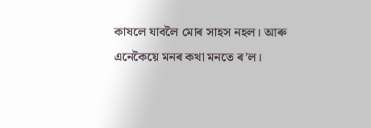কাষলে যাবলৈ মোৰ সাহস নহল। আৰু এনেকৈয়ে মনৰ কথা মনতে ৰ’ল।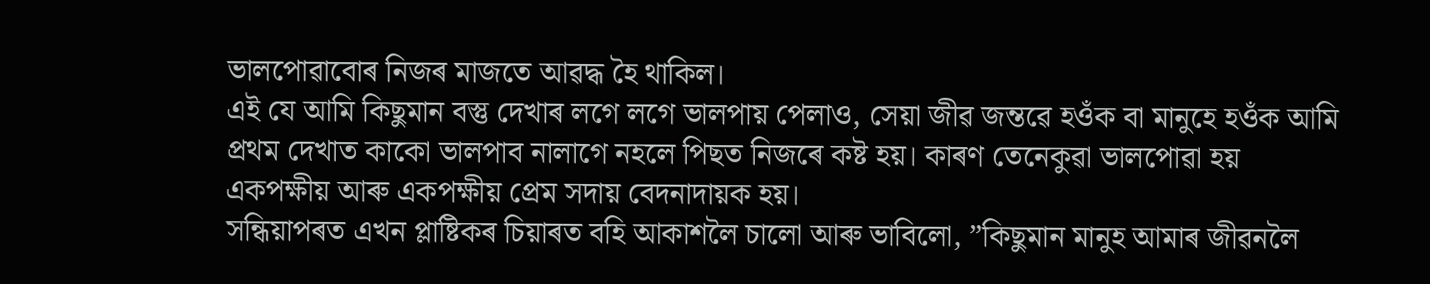ভালপোৱাবোৰ নিজৰ মাজতে আৱদ্ধ হৈ থাকিল।
এই যে আমি কিছুমান বস্তু দেখাৰ লগে লগে ভালপায় পেলাও, সেয়া জীৱ জন্তৱে হওঁক বা মানুহে হওঁক আমি প্ৰথম দেখাত কাকো ভালপাব নালাগে নহলে পিছত নিজৰে কষ্ট হয়। কাৰণ তেনেকুৱা ভালপোৱা হয় একপক্ষীয় আৰু একপক্ষীয় প্ৰেম সদায় বেদনাদায়ক হয়।
সন্ধিয়াপৰত এখন প্লাষ্টিকৰ চিয়াৰত বহি আকাশলৈ চালো আৰু ভাবিলো, ”কিছুমান মানুহ আমাৰ জীৱনলৈ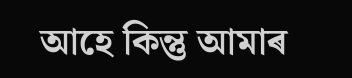আহে কিন্তু আমাৰ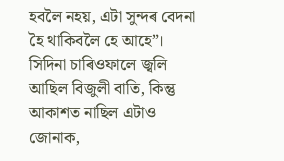হবলৈ নহয়, এটা সুন্দৰ বেদনা হৈ থাকিবলৈ হে আহে”।
সিদিনা চাৰিওফালে জ্বলি আছিল বিজুলী বাতি, কিন্তু আকাশত নাছিল এটাও জোনাক,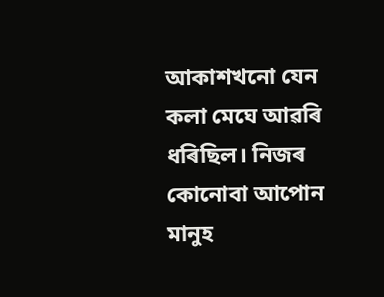আকাশখনো যেন কলা মেঘে আৱৰি ধৰিছিল। নিজৰ কোনোবা আপোন মানুহ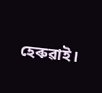হেৰুৱাই।